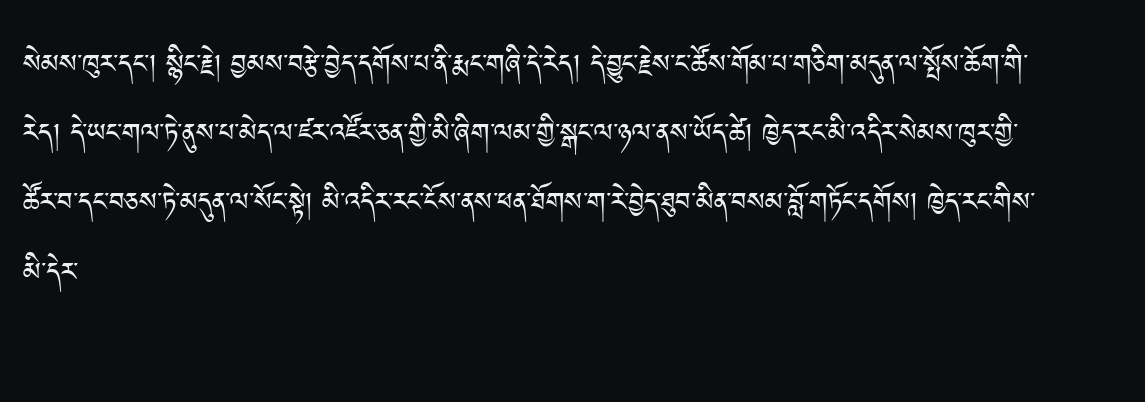སེམས་ཁུར་དང་། སྙིང་རྗེ། བྱམས་བརྩེ་བྱེད་དགོས་པ་ནི་རྨང་གཞི་དེ་རེད། དེ་བྱུང་རྗེས་ང་ཚོས་གོམ་པ་གཅིག་མདུན་ལ་སྤོས་ཆོག་གི་རེད། དེ་ཡང་གལ་ཏེ་ནུས་པ་མེད་ལ་ཛར་འཛོར་ཅན་གྱི་མི་ཞིག་ལམ་གྱི་སྒང་ལ་ཉལ་ནས་ཡོད་ཚེ། ཁྱེད་རང་མི་འདིར་སེམས་ཁུར་གྱི་ཚོར་བ་དང་བཅས་ཏེ་མདུན་ལ་སོང་སྟེ། མི་འདིར་རང་ངོས་ནས་ཕན་ཐོགས་ག་རེ་བྱེད་ཐུབ་མིན་བསམ་བློ་གཏོང་དགོས། ཁྱེད་རང་གིས་མི་དེར་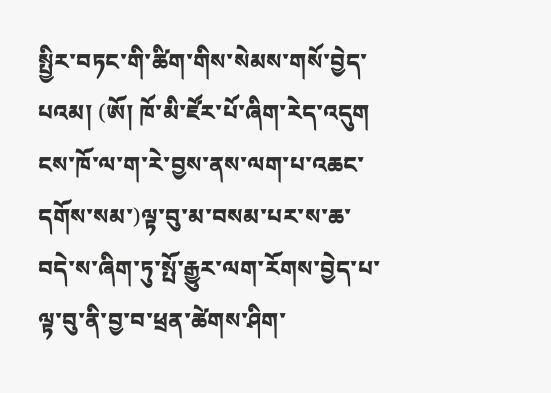སྤྱིར་བཏང་གི་ཚིག་གིས་སེམས་གསོ་བྱེད་པའམ། (ཨོ། ཁོ་མི་ཛོར་པོ་ཞིག་རེད་འདུག ངས་ཁོ་ལ་ག་རེ་བྱས་ནས་ལག་པ་འཆང་དགོས་སམ་)ལྟ་བུ་མ་བསམ་པར་ས་ཆ་བདེ་ས་ཞིག་ཏུ་སྤོ་རྒྱུར་ལག་རོགས་བྱེད་པ་ལྟ་བུ་ནི་བྱ་བ་ཕྲན་ཚེགས་ཤིག་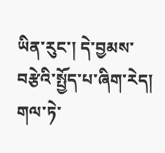ཡིན་རུང་། དེ་བྱམས་བརྩེའི་སྤྱོད་པ་ཞིག་རེད། གལ་ཏེ་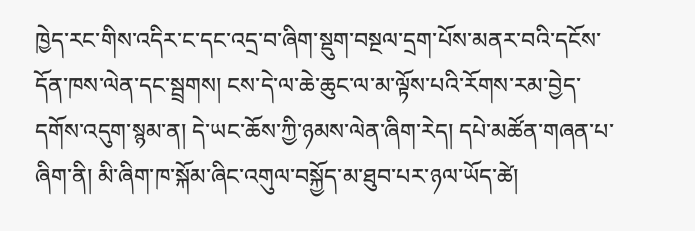ཁྱེད་རང་གིས་འདིར་ང་དང་འདྲ་བ་ཞིག་སྡུག་བསྔལ་དྲག་པོས་མནར་བའི་དངོས་དོན་ཁས་ལེན་དང་སྦྲགས། ངས་དེ་ལ་ཆེ་ཆུང་ལ་མ་ལྟོས་པའི་རོགས་རམ་བྱེད་དགོས་འདུག་སྙམ་ན། དེ་ཡང་ཆོས་ཀྱི་ཉམས་ལེན་ཞིག་རེད། དཔེ་མཚོན་གཞན་པ་ཞིག་ནི། མི་ཞིག་ཁ་སྐོམ་ཞིང་འགུལ་བསྐྱོད་མ་ཐུབ་པར་ཉལ་ཡོད་ཚེ།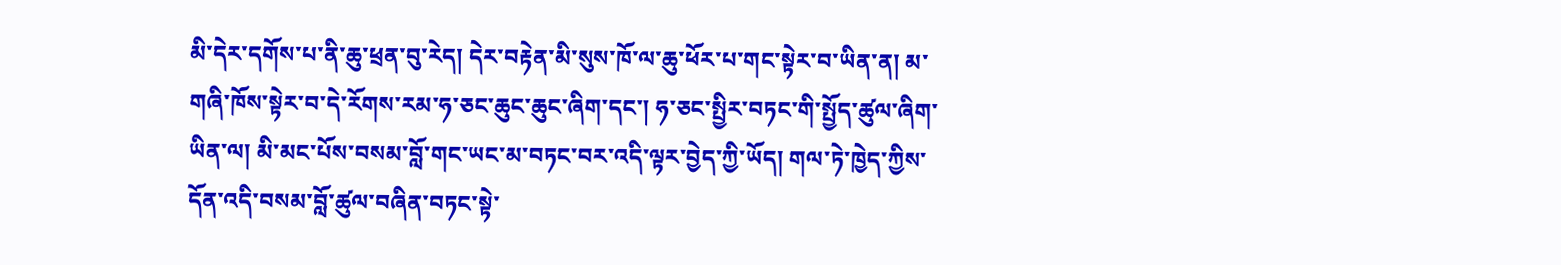མི་དེར་དགོས་པ་ནི་ཆུ་ཕྲན་བུ་རེད། དེར་བརྟེན་མི་སུས་ཁོ་ལ་ཆུ་ཕོར་པ་གང་སྟེར་བ་ཡིན་ན། མ་གཞི་ཁོས་སྟེར་བ་དེ་རོགས་རམ་ཧ་ཅང་ཆུང་ཆུང་ཞིག་དང་། ཧ་ཅང་སྤྱིར་བཏང་གི་སྤྱོད་ཚུལ་ཞིག་ཡིན་ལ། མི་མང་པོས་བསམ་བློ་གང་ཡང་མ་བཏང་བར་འདི་ལྟར་བྱེད་ཀྱི་ཡོད། གལ་ཏེ་ཁྱེད་ཀྱིས་དོན་འདི་བསམ་བློ་ཚུལ་བཞིན་བཏང་སྟེ་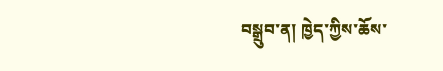བསྒྲུབ་ན། ཁྱེད་ཀྱིས་ཆོས་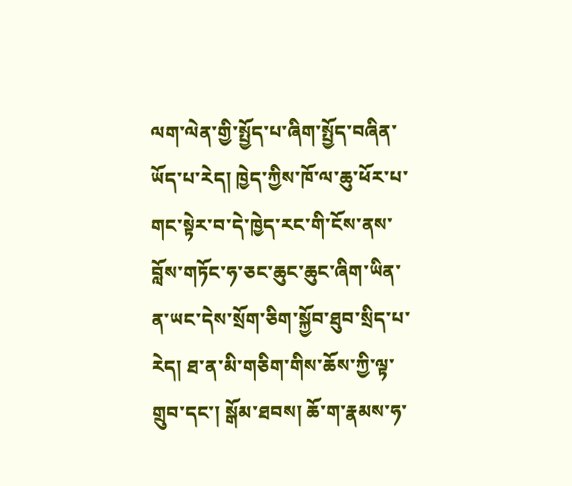ལག་ལེན་གྱི་སྤྱོད་པ་ཞིག་སྤྱོད་བཞིན་ཡོད་པ་རེད། ཁྱེད་ཀྱིས་ཁོ་ལ་ཆུ་ཕོར་པ་གང་སྟེར་བ་དེ་ཁྱེད་རང་གི་ངོས་ནས་བློས་གཏོང་ཧ་ཅང་ཆུང་ཆུང་ཞིག་ཡིན་ན་ཡང་དེས་སྲོག་ཅིག་སྐྱོབ་ཐུབ་སྲིད་པ་རེད། ཐ་ན་མི་གཅིག་གིས་ཆོས་ཀྱི་ལྟ་གྲུབ་དང་། སྒོམ་ཐབས། ཆོ་ག་རྣམས་ཧ་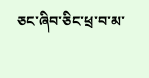ཅང་ཞིབ་ཅིང་ཕྲ་བ་མ་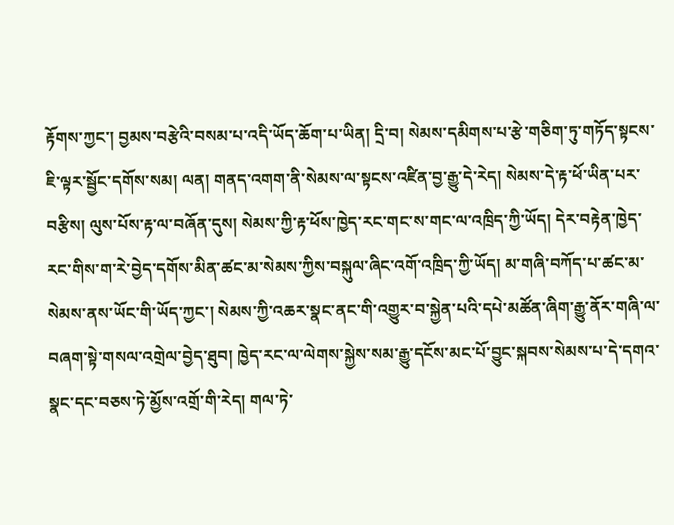རྟོགས་ཀྱང་། བྱམས་བརྩེའི་བསམ་པ་འདི་ཡོད་ཆོག་པ་ཡིན། དྲི་བ། སེམས་དམིགས་པ་རྩེ་གཅིག་ཏུ་གཏོད་སྟངས་ཇི་ལྟར་སྦྱོང་དགོས་སམ། ལན། གནད་འགག་ནི་སེམས་ལ་སྟངས་འཛིན་བྱ་རྒྱུ་དེ་རེད། སེམས་དེ་རྟ་ཕོ་ཡིན་པར་བརྩིས། ལུས་པོས་རྟ་ལ་བཞོན་དུས། སེམས་ཀྱི་རྟ་ཕོས་ཁྱེད་རང་གང་ས་གང་ལ་འཁྲིད་ཀྱི་ཡོད། དེར་བརྟེན་ཁྱེད་རང་གིས་ག་རེ་བྱེད་དགོས་མིན་ཚང་མ་སེམས་ཀྱིས་བསྐུལ་ཞིང་འགོ་འཁྲིད་ཀྱི་ཡོད། མ་གཞི་བཀོད་པ་ཚང་མ་སེམས་ནས་ཡོང་གི་ཡོད་ཀྱང་། སེམས་ཀྱི་འཆར་སྣང་ནང་གི་འགྱུར་བ་སྐྱེན་པའི་དཔེ་མཚོན་ཞིག་རྒྱུ་ནོར་གཞི་ལ་བཞག་སྟེ་གསལ་འགྲེལ་བྱེད་ཐུབ། ཁྱེད་རང་ལ་ལེགས་སྐྱེས་སམ་རྒྱུ་དངོས་མང་པོ་བྱུང་སྐབས་སེམས་པ་དེ་དགའ་སྣང་དང་བཅས་ཏེ་མྱོས་འགྲོ་གི་རེད། གལ་ཏེ་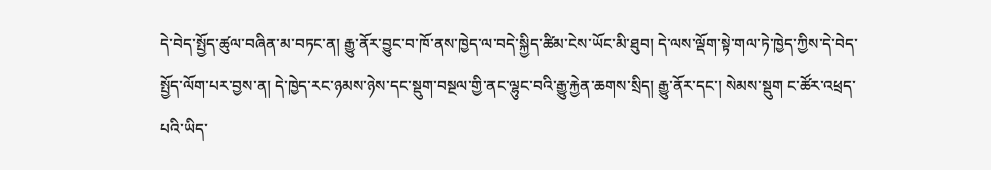དེ་བེད་སྤྱོད་ཚུལ་བཞིན་མ་བཏང་ན། རྒྱུ་ནོར་བྱུང་བ་ཁོ་ནས་ཁྱེད་ལ་བདེ་སྐྱིད་ཚིམ་ངེས་ཡོང་མི་ཐུབ། དེ་ལས་ལྡོག་སྟེ་གལ་ཏེ་ཁྱེད་ཀྱིས་དེ་བེད་སྤྱོད་ལོག་པར་བྱས་ན། དེ་ཁྱེད་རང་ཉམས་ཉེས་དང་སྡུག་བསྔལ་གྱི་ནང་ལྷུང་བའི་རྒྱུ་རྐྱེན་ཆགས་སྲིད། རྒྱུ་ནོར་དང་། སེམས་སྡུག ང་ཚོར་འཕྲད་པའི་ཡིད་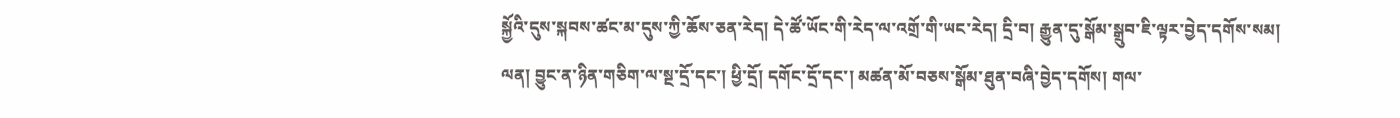སྐྱོའི་དུས་སྐབས་ཚང་མ་དུས་ཀྱི་ཆོས་ཅན་རེད། དེ་ཚོ་ཡོང་གི་རེད་ལ་འགྲོ་གི་ཡང་རེད། དྲི་བ། རྒྱུན་དུ་སྒོམ་སྒྲུབ་ཇི་ལྟར་བྱེད་དགོས་སམ། ལན། བྱུང་ན་ཉིན་གཅིག་ལ་སྔ་དྲོ་དང་། ཕྱི་དྲོ། དགོང་དྲོ་དང་། མཚན་མོ་བཅས་སྒོམ་ཐུན་བཞི་བྱེད་དགོས། གལ་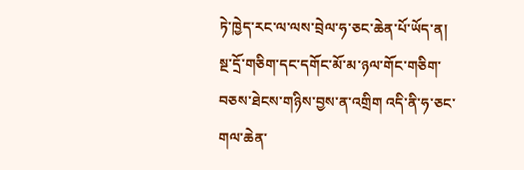ཏེ་ཁྱེད་རང་ལ་ལས་བྲེལ་ཧ་ཅང་ཆེན་པོ་ཡོད་ན། སྔ་དྲོ་གཅིག་དང་དགོང་མོ་མ་ཉལ་གོང་གཅིག་བཅས་ཐེངས་གཉིས་བྱས་ན་འགྲིག འདི་ནི་ཧ་ཅང་གལ་ཆེན་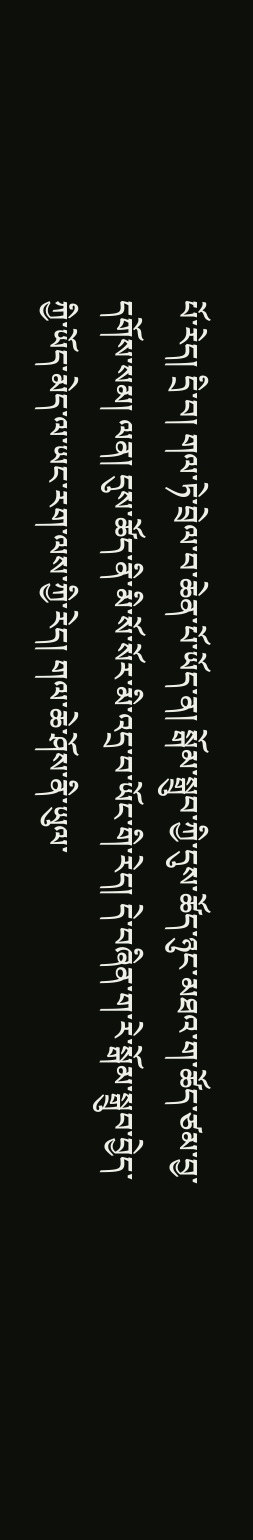པོ་རེད། དྲི་བ། གལ་ཏེ་བྲེལ་བ་ཆེན་པོ་ཡོད་ན། སྒོམ་སྒྲུབ་ཀྱི་དུས་ཚོད་ཉུང་མཐའ་ག་ཚོད་ཙམ་བྱ་དགོས་སམ། ལན། དུས་ཚོད་ནི་མི་སོ་སོར་མི་འདྲ་བ་ཡོང་གི་རེད། དེ་བཞིན་ག་རེ་སྒོམ་སྒྲུབ་བྱེད་ཀྱི་ཡོད་མེད་ལ་ཡང་རག་ལས་ཀྱི་རེད། གལ་ཆེ་ཤོས་ནི་ཡུལ་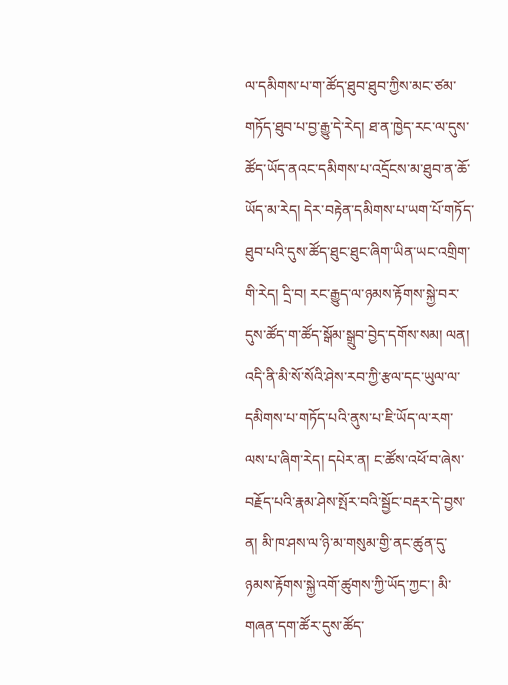ལ་དམིགས་པ་ག་ཚོད་ཐུབ་ཐུབ་ཀྱིས་མང་ཙམ་གཏོད་ཐུབ་པ་བྱ་རྒྱུ་དེ་རེད། ཐ་ན་ཁྱེད་རང་ལ་དུས་ཚོད་ཡོད་ནའང་དམིགས་པ་འདྲོངས་མ་ཐུབ་ན་ཆོ་ཡོད་མ་རེད། དེར་བརྟེན་དམིགས་པ་ཡག་པོ་གཏོད་ཐུབ་པའི་དུས་ཚོད་ཐུང་ཐུང་ཞིག་ཡིན་ཡང་འགྲིག་གི་རེད། དྲི་བ། རང་རྒྱུད་ལ་ཉམས་རྟོགས་སྐྱེ་བར་དུས་ཚོད་ག་ཚོད་སྒོམ་སྒྲུབ་བྱེད་དགོས་སམ། ལན། འདི་ནི་མི་སོ་སོའི་ཤེས་རབ་ཀྱི་རྩལ་དང་ཡུལ་ལ་དམིགས་པ་གཏོད་པའི་ནུས་པ་ཇི་ཡོད་ལ་རག་ལས་པ་ཞིག་རེད། དཔེར་ན། ང་ཚོས་འཕོ་བ་ཞེས་བརྗོད་པའི་རྣམ་ཤེས་སྤོར་བའི་སྦྱོང་བརྡར་དེ་བྱས་ན། མི་ཁ་ཤས་ལ་ཉི་མ་གསུམ་གྱི་ནང་ཚུན་དུ་ཉམས་རྟོགས་སྐྱེ་འགོ་ཚུགས་ཀྱི་ཡོད་ཀྱང་། མི་གཞན་དག་ཚོར་དུས་ཚོད་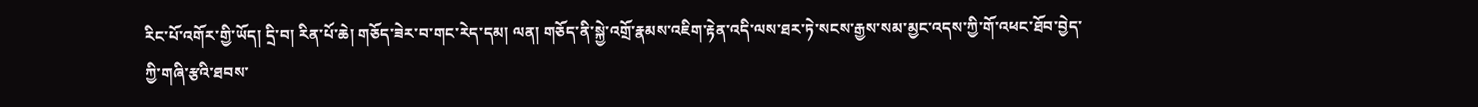རིང་པོ་འགོར་གྱི་ཡོད། དྲི་བ། རིན་པོ་ཆེ། གཅོད་ཟེར་བ་གང་རེད་དམ། ལན། གཅོད་ནི་སྐྱེ་འགྲོ་རྣམས་འཇིག་རྟེན་འདི་ལས་ཐར་ཏེ་སངས་རྒྱས་སམ་མྱང་འདས་ཀྱི་གོ་འཕང་ཐོབ་བྱེད་ཀྱི་གཞི་རྩའི་ཐབས་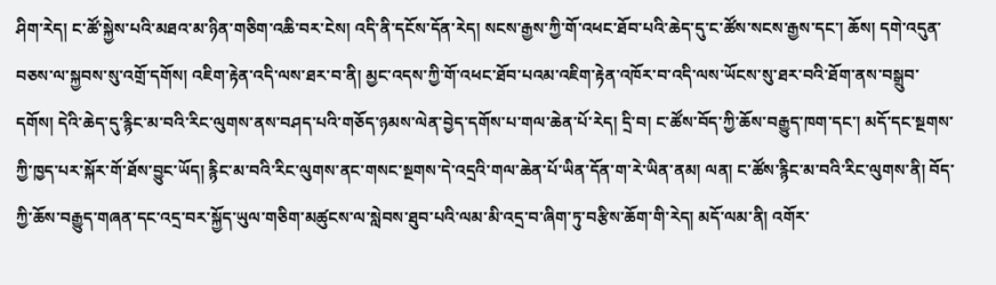ཤིག་རེད། ང་ཚོ་སྐྱེས་པའི་མཐའ་མ་ཉིན་གཅིག་འཆི་བར་ངེས། འདི་ནི་དངོས་དོན་རེད། སངས་རྒྱས་ཀྱི་གོ་འཕང་ཐོབ་པའི་ཆེད་དུ་ང་ཚོས་སངས་རྒྱས་དང་། ཆོས། དགེ་འདུན་བཅས་ལ་སྐྱབས་སུ་འགྲོ་དགོས། འཇིག་རྟེན་འདི་ལས་ཐར་བ་ནི། མྱང་འདས་ཀྱི་གོ་འཕང་ཐོབ་པའམ་འཇིག་རྟེན་འཁོར་བ་འདི་ལས་ཡོངས་སུ་ཐར་བའི་ཐོག་ནས་བསྒྲུབ་དགོས། དེའི་ཆེད་དུ་རྙིང་མ་བའི་རིང་ལུགས་ནས་བཤད་པའི་གཅོད་ཉམས་ལེན་བྱེད་དགོས་པ་གལ་ཆེན་པོ་རེད། དྲི་བ། ང་ཚོས་བོད་ཀྱི་ཆོས་བརྒྱུད་ཁག་དང་། མདོ་དང་སྔགས་ཀྱི་ཁྱད་པར་སྐོར་གོ་ཐོས་བྱུང་ཡོད། རྙིང་མ་བའི་རིང་ལུགས་ནང་གསང་སྔགས་དེ་འདྲའི་གལ་ཆེན་པོ་ཡིན་དོན་ག་རེ་ཡིན་ནམ། ལན། ང་ཚོས་རྙིང་མ་བའི་རིང་ལུགས་ནི། བོད་ཀྱི་ཆོས་བརྒྱུད་གཞན་དང་འདྲ་བར་སྐྱོད་ཡུལ་གཅིག་མཚུངས་ལ་སླེབས་ཐུབ་པའི་ལམ་མི་འདྲ་བ་ཞིག་ཏུ་བརྩིས་ཆོག་གི་རེད། མདོ་ལམ་ནི། འགོར་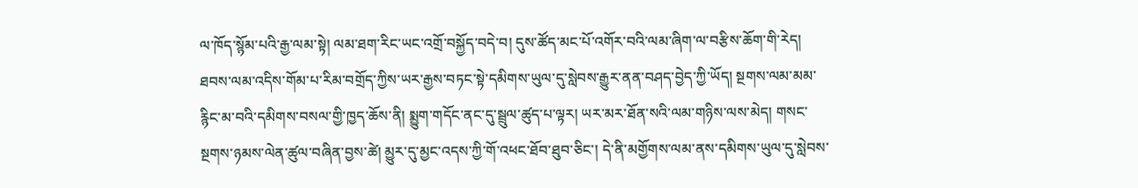ལ་ཁོད་སྙོམ་པའི་རྒྱ་ལམ་སྟེ། ལམ་ཐག་རིང་ཡང་འགྲོ་བསྐྱོད་བདེ་བ། དུས་ཚོད་མང་པོ་འགོར་བའི་ལམ་ཞིག་ལ་བརྩིས་ཆོག་གི་རེད། ཐབས་ལམ་འདིས་གོམ་པ་རིམ་བགྲོད་ཀྱིས་ཡར་རྒྱས་བཏང་སྟེ་དམིགས་ཡུལ་དུ་སླེབས་རྒྱུར་ནན་བཤད་བྱེད་ཀྱི་ཡོད། སྔགས་ལམ་མམ་རྙིང་མ་བའི་དམིགས་བསལ་གྱི་ཁྱད་ཆོས་ནི། སྨྱུག་གདོང་ནང་དུ་སྦྲུལ་ཚུད་པ་ལྟར། ཡར་མར་ཐོན་སའི་ལམ་གཉིས་ལས་མེད། གསང་སྔགས་ཉམས་ལེན་ཚུལ་བཞིན་བྱས་ཚེ། མྱུར་དུ་མྱང་འདས་ཀྱི་གོ་འཕང་ཐོབ་ཐུབ་ཅིང་། དེ་ནི་མགྱོགས་ལམ་ནས་དམིགས་ཡུལ་དུ་སླེབས་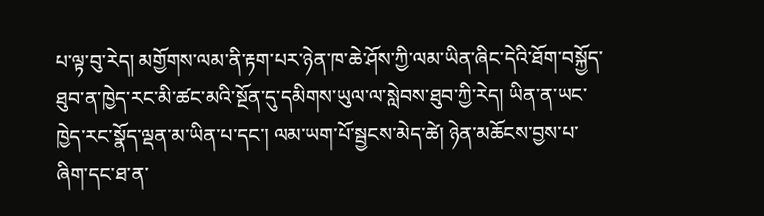པ་ལྟ་བུ་རེད། མགྱོགས་ལམ་ནི་རྟག་པར་ཉེན་ཁ་ཆེ་ཤོས་ཀྱི་ལམ་ཡིན་ཞིང་དེའི་ཐོག་བསྐྱོད་ཐུབ་ན་ཁྱེད་རང་མི་ཚང་མའི་སྔོན་དུ་དམིགས་ཡུལ་ལ་སླེབས་ཐུབ་ཀྱི་རེད། ཡིན་ན་ཡང་ཁྱེད་རང་སྣོད་ལྡན་མ་ཡིན་པ་དང་། ལམ་ཡག་པོ་སྦྱངས་མེད་ཚེ། ཉེན་མཆོངས་བྱས་པ་ཞིག་དང་ཐ་ན་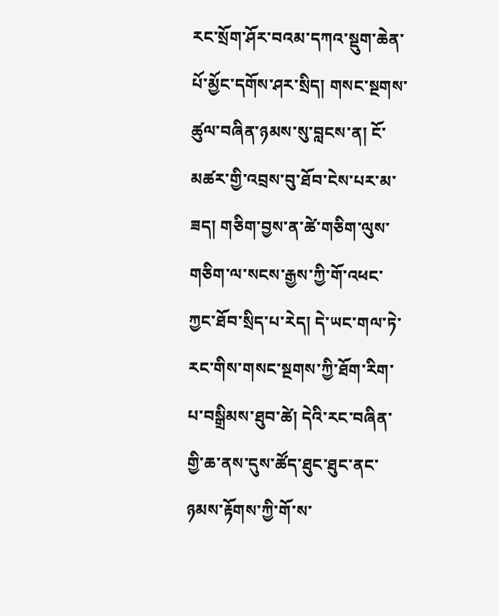རང་སྲོག་ཤོར་བའམ་དཀའ་སྡུག་ཆེན་པོ་མྱོང་དགོས་ཤར་སྲིད། གསང་སྔགས་ཚུལ་བཞིན་ཉམས་སུ་བླངས་ན། ངོ་མཚར་གྱི་འབྲས་བུ་ཐོབ་ངེས་པར་མ་ཟད། གཅིག་བྱས་ན་ཚེ་གཅིག་ལུས་གཅིག་ལ་སངས་རྒྱས་ཀྱི་གོ་འཕང་ཀྱང་ཐོབ་སྲིད་པ་རེད། དེ་ཡང་གལ་ཏེ་རང་གིས་གསང་སྔགས་ཀྱི་ཐོག་རིག་པ་བསྒྲིམས་ཐུབ་ཚེ། དེའི་རང་བཞིན་གྱི་ཆ་ནས་དུས་ཚོད་ཐུང་ཐུང་ནང་ཉམས་རྟོགས་ཀྱི་གོ་ས་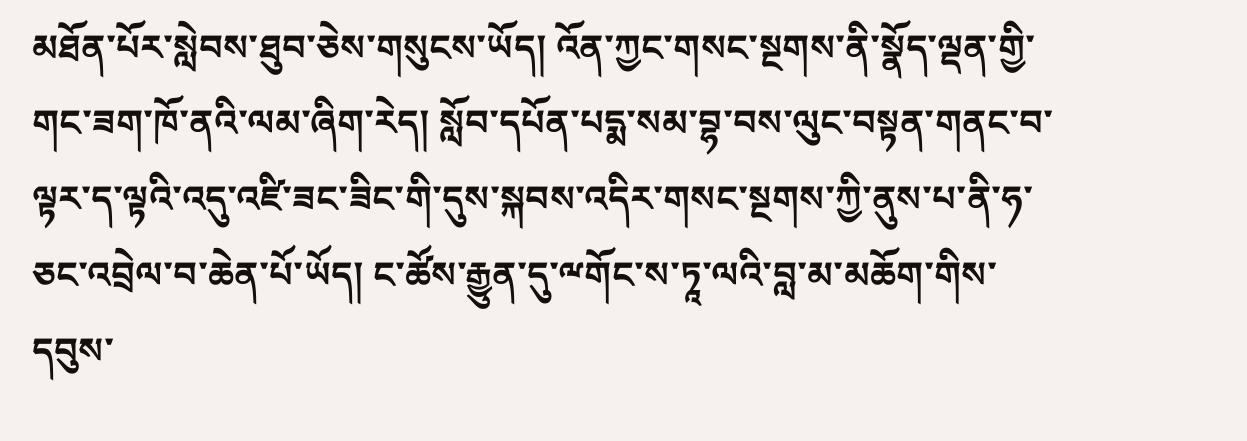མཐོན་པོར་སླེབས་ཐུབ་ཅེས་གསུངས་ཡོད། འོན་ཀྱང་གསང་སྔགས་ནི་སྣོད་ལྡན་གྱི་གང་ཟག་ཁོ་ནའི་ལམ་ཞིག་རེད། སློབ་དཔོན་པདྨ་སམ་བྷ་བས་ལུང་བསྟན་གནང་བ་ལྟར་ད་ལྟའི་འདུ་འཛི་ཟང་ཟིང་གི་དུས་སྐབས་འདིར་གསང་སྔགས་ཀྱི་ནུས་པ་ནི་ཧ་ཅང་འབྲེལ་བ་ཆེན་པོ་ཡོད། ང་ཚོས་རྒྱུན་དུ་ྋགོང་ས་ཏཱ་ལའི་བླ་མ་མཆོག་གིས་དབུས་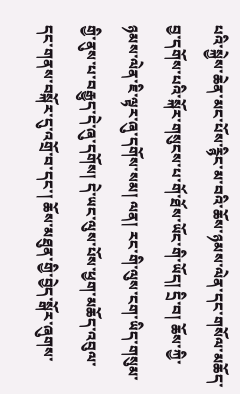པའི་སྐྱེས་ཆེན་མང་པོས་རྙིང་མ་བའི་ཆོས་ཉམས་ལེན་དང་གསོལ་མཆོད་བྱ་དགོས་པའི་སྐོར་གསུངས་པ་གོ་ཐོས་ཡོང་གི་ཡོད། དྲི་བ། ཆོས་ཀྱི་ཉམས་ལེན་ཇི་ལྟར་ཞུ་དགོས་སམ། ལན། རང་གི་ལུས་ངག་ཡིད་གསུམ་གྱི་ནུས་པ་བརྒྱུད་དེ་ཞུ་དགོས། དེ་ཡང་ལུས་པོས་ཕྱག་མཆོད་འབུལ་དང་གནས་བསྐོར་དུ་འགྲོ་བ་དང་། ཆོས་མཐུན་གྱི་བྱེད་སྒོར་ཞུགས་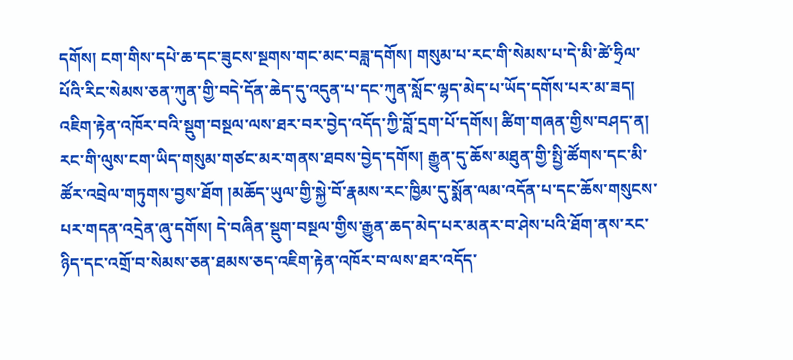དགོས། ངག་གིས་དཔེ་ཆ་དང་ཟུངས་སྔགས་གང་མང་བཟླ་དགོས། གསུམ་པ་རང་གི་སེམས་པ་དེ་མི་ཚེ་ཧྲིལ་པོའི་རིང་སེམས་ཅན་ཀུན་གྱི་བདེ་དོན་ཆེད་དུ་འདུན་པ་དང་ཀུན་སློང་ལྷད་མེད་པ་ཡོད་དགོས་པར་མ་ཟད། འཇིག་རྟེན་འཁོར་བའི་སྡུག་བསྔལ་ལས་ཐར་བར་བྱེད་འདོད་ཀྱི་བློ་དྲག་པོ་དགོས། ཚིག་གཞན་གྱིས་བཤད་ན། རང་གི་ལུས་ངག་ཡིད་གསུམ་གཙང་མར་གནས་ཐབས་བྱེད་དགོས། རྒྱུན་དུ་ཆོས་མཐུན་གྱི་སྤྱི་ཚོགས་དང་མི་ཚོར་འབྲེལ་གཏུགས་བྱས་ཐོག །མཆོད་ཡུལ་གྱི་སྐྱེ་བོ་རྣམས་རང་ཁྱིམ་དུ་སྨོན་ལམ་འདོན་པ་དང་ཆོས་གསུངས་པར་གདན་འདྲེན་ཞུ་དགོས། དེ་བཞིན་སྡུག་བསྔལ་གྱིས་རྒྱུན་ཆད་མེད་པར་མནར་བ་ཤེས་པའི་ཐོག་ནས་རང་ཉིད་དང་འགྲོ་བ་སེམས་ཅན་ཐམས་ཅད་འཇིག་རྟེན་འཁོར་བ་ལས་ཐར་འདོད་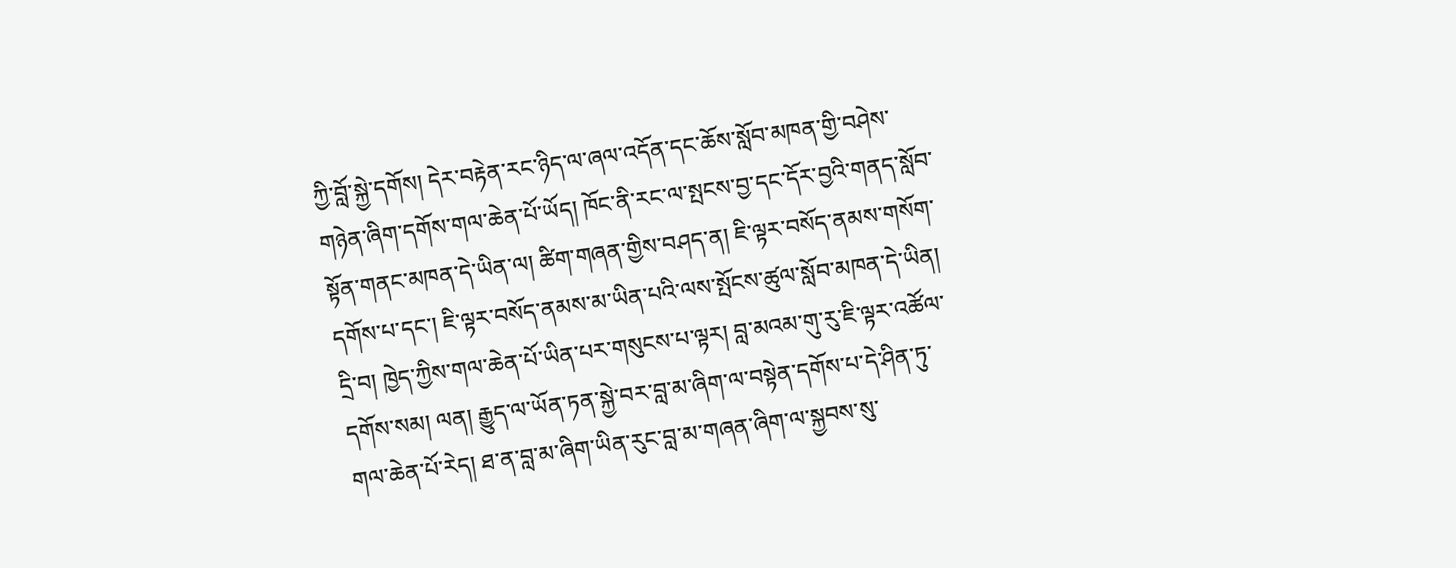ཀྱི་བློ་སྐྱེ་དགོས། དེར་བརྟེན་རང་ཉིད་ལ་ཞལ་འདོན་དང་ཆོས་སློབ་མཁན་གྱི་བཤེས་གཉེན་ཞིག་དགོས་གལ་ཆེན་པོ་ཡོད། ཁོང་ནི་རང་ལ་སྤངས་བྱ་དང་དོར་བྱའི་གནད་སློབ་སྟོན་གནང་མཁན་དེ་ཡིན་ལ། ཚིག་གཞན་གྱིས་བཤད་ན། ཇི་ལྟར་བསོད་ནམས་གསོག་དགོས་པ་དང་། ཇི་ལྟར་བསོད་ནམས་མ་ཡིན་པའི་ལས་སྤོངས་ཚུལ་སློབ་མཁན་དེ་ཡིན། དྲི་བ། ཁྱེད་ཀྱིས་གལ་ཆེན་པོ་ཡིན་པར་གསུངས་པ་ལྟར། བླ་མའམ་གུ་རུ་ཇི་ལྟར་འཚོལ་དགོས་སམ། ལན། རྒྱུད་ལ་ཡོན་ཏན་སྐྱེ་བར་བླ་མ་ཞིག་ལ་བསྟེན་དགོས་པ་དེ་ཤིན་ཏུ་གལ་ཆེན་པོ་རེད། ཐ་ན་བླ་མ་ཞིག་ཡིན་རུང་བླ་མ་གཞན་ཞིག་ལ་སྐྱབས་སུ་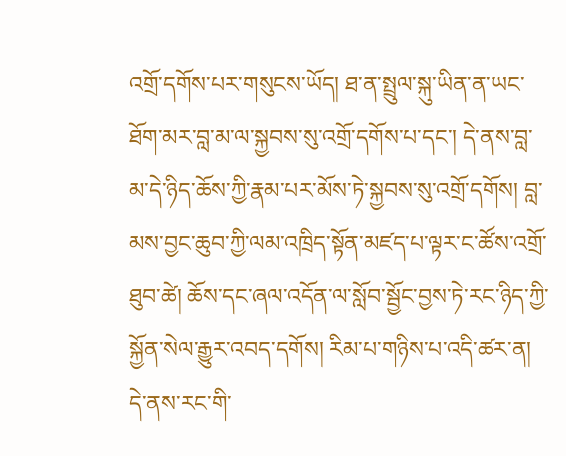འགྲོ་དགོས་པར་གསུངས་ཡོད། ཐ་ན་སྤྲུལ་སྐུ་ཡིན་ན་ཡང་ཐོག་མར་བླ་མ་ལ་སྐྱབས་སུ་འགྲོ་དགོས་པ་དང་། དེ་ནས་བླ་མ་དེ་ཉིད་ཆོས་ཀྱི་རྣམ་པར་མོས་ཏེ་སྐྱབས་སུ་འགྲོ་དགོས། བླ་མས་བྱང་ཆུབ་ཀྱི་ལམ་འཁྲིད་སྟོན་མཛད་པ་ལྟར་ང་ཚོས་འགྲོ་ཐུབ་ཚེ། ཆོས་དང་ཞལ་འདོན་ལ་སློབ་སྦྱོང་བྱས་ཏེ་རང་ཉིད་ཀྱི་སྐྱོན་སེལ་རྒྱུར་འབད་དགོས། རིམ་པ་གཉིས་པ་འདི་ཚར་ན། དེ་ནས་རང་གི་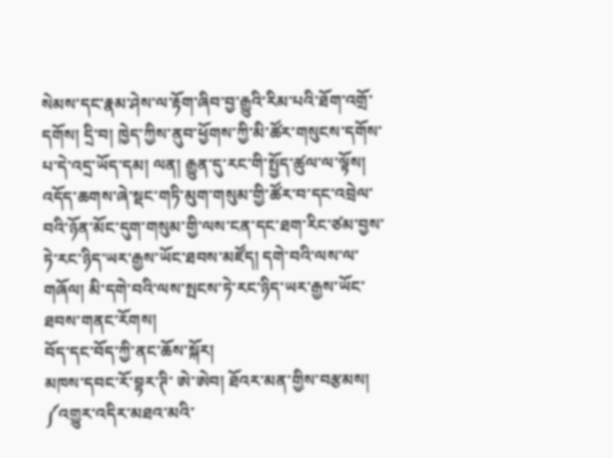སེམས་དང་རྣམ་ཤེས་ལ་རྟོག་ཞིབ་བྱ་རྒྱུའི་རིམ་པའི་ཐོག་འགྲོ་དགོས། དྲི་བ། ཁྱེད་ཀྱིས་ནུབ་ཕྱོགས་ཀྱི་མི་ཚོར་གསུངས་དགོས་པ་དེ་འདྲ་ཡོད་དམ། ལན། རྒྱུན་དུ་རང་གི་སྤྱོད་ཚུལ་ལ་ལྟོས། འདོད་ཆགས་ཞེ་སྡང་གཏི་མུག་གསུམ་གྱི་ཚོར་བ་དང་འབྲེལ་བའི་ཉོན་མོང་དུག་གསུམ་གྱི་ལས་ངན་དང་ཐག་རིང་ཙམ་བྱས་ཏེ་རང་ཉིད་ཡར་རྒྱས་ཡོང་ཐབས་མཛོད། དགེ་བའི་ལས་ལ་གཞོལ། མི་དགེ་བའི་ལས་སྤངས་ཏེ་རང་ཉིད་ཡར་རྒྱས་ཡོང་ཐབས་གནང་རོགས།
བོད་དང་བོད་ཀྱི་ནང་ཆོས་སྐོར།
མཁས་དབང་རོ་བྷར་ཊི་ ཨེ་ཨེབ། ཐོའར་མན་གྱིས་བརྩམས། ༼འགྱུར་འདིར་མཐའ་མའི་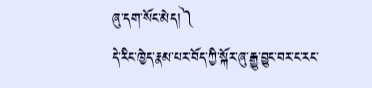ཞུ་དག་སོང་མེད།༽
དེ་རིང་ཁྱེད་རྣམ་པར་བོད་ཀྱི་སྐོར་ཞུ་རྒྱུ་བྱུང་བར་ང་རང་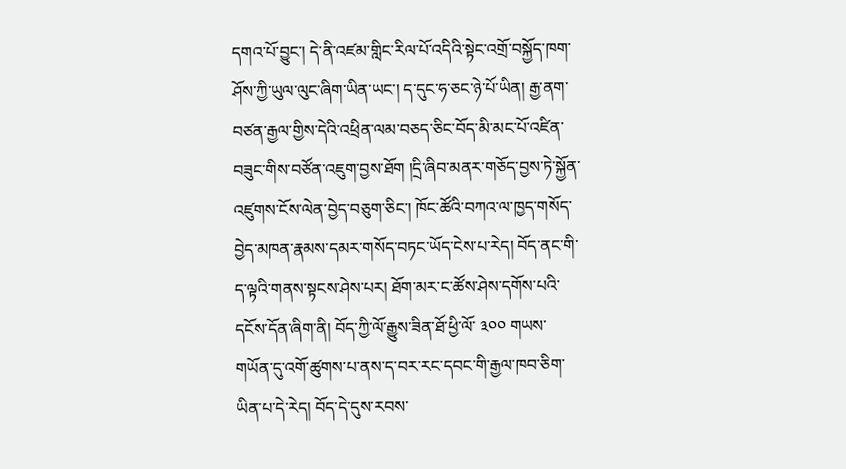དགའ་པོ་བྱུང་། དེ་ནི་འཛམ་གླིང་རིལ་པོ་འདིའི་སྟེང་འགྲོ་བསྐྱོད་ཁག་ཤོས་ཀྱི་ཡུལ་ལུང་ཞིག་ཡིན་ཡང་། ད་དུང་ཧ་ཅང་ཉེ་པོ་ཡིན། རྒྱ་ནག་བཙན་རྒྱལ་གྱིས་དེའི་འཕྲིན་ལམ་བཅད་ཅིང་བོད་མི་མང་པོ་འཛིན་བཟུང་གིས་བཙོན་འཇུག་བྱས་ཐོག །དྲི་ཞིབ་མནར་གཅོད་བྱས་ཏེ་སྐྱོན་འཛུགས་ངོས་ལེན་བྱེད་བཅུག་ཅིང་། ཁོང་ཚོའི་བཀའ་ལ་ཁྱད་གསོད་བྱེད་མཁན་རྣམས་དམར་གསོད་བཏང་ཡོད་ངེས་པ་རེད། བོད་ནང་གི་ད་ལྟའི་གནས་སྟངས་ཤེས་པར། ཐོག་མར་ང་ཚོས་ཤེས་དགོས་པའི་དངོས་དོན་ཞིག་ནི། བོད་ཀྱི་ལོ་རྒྱུས་ཟིན་ཐོ་ཕྱི་ལོ་ ༣༠༠ གཡས་གཡོན་དུ་འགོ་ཚུགས་པ་ནས་ད་བར་རང་དབང་གི་རྒྱལ་ཁབ་ཅིག་ཡིན་པ་དེ་རེད། བོད་དེ་དུས་རབས་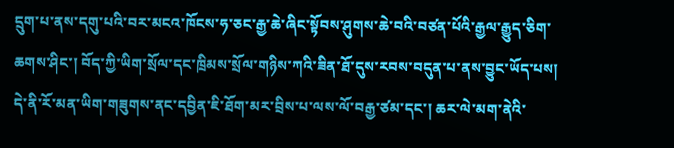དྲུག་པ་ནས་དགུ་པའི་བར་མངའ་ཁོངས་ཧ་ཅང་རྒྱ་ཆེ་ཞིང་སྟོབས་ཤུགས་ཆེ་བའི་བཙན་པོའི་རྒྱལ་རྒྱུད་ཅིག་ཆགས་ཤིང་། བོད་ཀྱི་ཡིག་སྲོལ་དང་ཁྲིམས་སྲོལ་གཉིས་ཀའི་ཟིན་ཐོ་དུས་རབས་བདུན་པ་ནས་བྱུང་ཡོད་པས། དེ་ནི་རོ་མན་ཡིག་གཟུགས་ནང་དབྱིན་ཇི་ཐོག་མར་བྲིས་པ་ལས་ལོ་བརྒྱ་ཙམ་དང་། ཆར་ལེ་མག་ནེའི་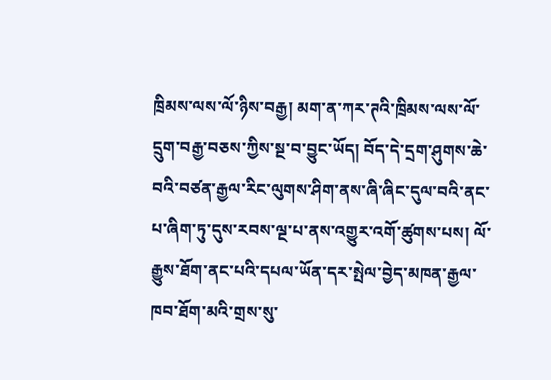ཁྲིམས་ལས་ལོ་ཉིས་བརྒྱ། མག་ན་ཀར་ཊའི་ཁྲིམས་ལས་ལོ་དྲུག་བརྒྱ་བཅས་ཀྱིས་སྔ་བ་བྱུང་ཡོད། བོད་དེ་དྲག་ཤུགས་ཆེ་བའི་བཙན་རྒྱལ་རིང་ལུགས་ཤིག་ནས་ཞི་ཞིང་དུལ་བའི་ནང་པ་ཞིག་ཏུ་དུས་རབས་ལྔ་པ་ནས་འགྱུར་འགོ་ཚུགས་པས། ལོ་རྒྱུས་ཐོག་ནང་པའི་དཔལ་ཡོན་དར་སྤེལ་བྱེད་མཁན་རྒྱལ་ཁབ་ཐོག་མའི་གྲས་སུ་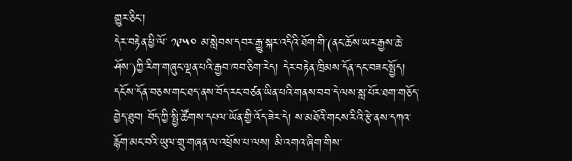གྱུར་ཅིང་།
དེར་བརྟེན་ཕྱི་ལོ་ ༡༩༥༠ མ་སླེབས་དབར་རྒྱུ་སྐར་འདིའི་ཐོག་གི་(ནང་ཆོས་ཡར་རྒྱས་ཆེ་ཤོས་)ཀྱི་རིག་གཞུང་ལྡན་པའི་རྒྱབ་ཁབ་ཅིག་རེད། དེར་བརྟེན་ཁྲིམས་དོན་དང་བཟང་སྤྱོད། དངོས་དོན་བཅས་གང་ཐད་ནས་བོད་རང་བཙན་ཡིན་པའི་གནས་བབ་དེ་ལས་སླ་པོར་ཐག་གཅོད་བྱེད་ཐུབ། བོད་ཀྱི་སྤྱི་ཚོགས་དཔལ་ཡོན་གྱི་འོད་ཟེར་དེ། ས་མཐོའི་གངས་རིའི་རྩེ་ནས་དཀའ་རྙོག་མང་བའི་ཡུལ་གྲུ་གཞན་ལ་འཕྲོས་པ་ལས། མི་འགའ་ཞིག་གིས་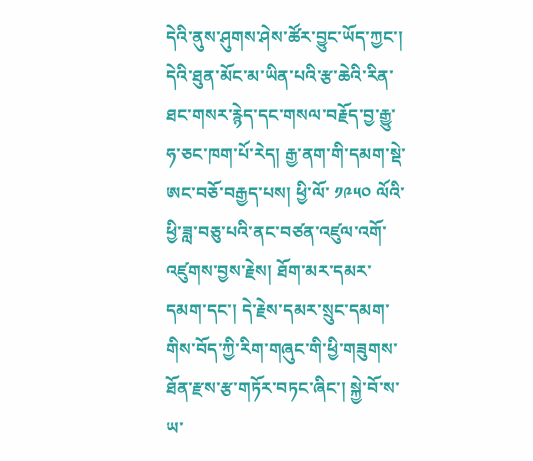དེའི་ནུས་ཤུགས་ཤེས་ཚོར་བྱུང་ཡོད་ཀྱང་། དེའི་ཐུན་མོང་མ་ཡིན་པའི་རྩ་ཆེའི་རིན་ཐང་གསར་རྙེད་དང་གསལ་བརྗོད་བྱ་རྒྱུ་ཧ་ཅང་ཁག་པོ་རེད། རྒྱ་ནག་གི་དམག་སྡེ་ཨང་བཅོ་བརྒྱད་པས། ཕྱི་ལོ་ ༡༩༥༠ ལོའི་ཕྱི་ཟླ་བཅུ་པའི་ནང་བཙན་འཛུལ་འགོ་འཛུགས་བྱས་རྗེས། ཐོག་མར་དམར་དམག་དང་། དེ་རྗེས་དམར་སྲུང་དམག་གིས་བོད་ཀྱི་རིག་གཞུང་གི་ཕྱི་གཟུགས་ཐོན་རྫས་རྩ་གཏོར་བཏང་ཞིང་། སྐྱེ་བོ་ས་ཡ་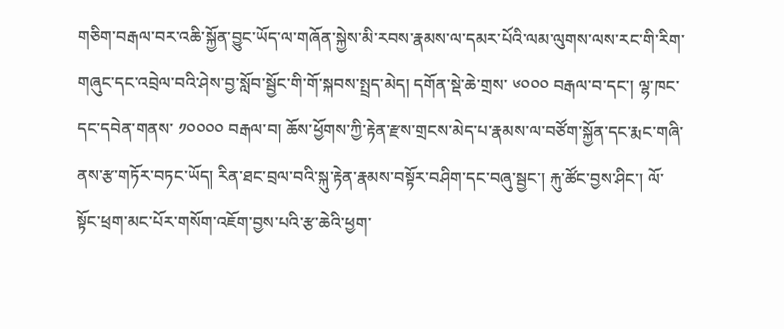གཅིག་བརྒལ་བར་འཆི་སྐྱོན་བྱུང་ཡོད་ལ་གཞོན་སྐྱེས་མི་རབས་རྣམས་ལ་དམར་པོའི་ལམ་ལུགས་ལས་རང་གི་རིག་གཞུང་དང་འབྲེལ་བའི་ཤེས་བྱ་སློབ་སྦྱོང་གི་གོ་སྐབས་སྤྲད་མེད། དགོན་སྡེ་ཆེ་གྲས་ ༦༠༠༠ བརྒལ་བ་དང་། ལྷ་ཁང་དང་དབེན་གནས་ ༡༠༠༠༠ བརྒལ་བ། ཆོས་ཕྱོགས་ཀྱི་རྟེན་རྫས་གྲངས་མེད་པ་རྣམས་ལ་བཙོག་སྐྱོན་དང་རྨང་གཞི་ནས་རྩ་གཏོར་བཏང་ཡོད། རིན་ཐང་བྲལ་བའི་སྐུ་རྟེན་རྣམས་བསྟོར་བཤིག་དང་བཞུ་སྦྱང་། རྐུ་ཚོང་བྱས་ཤིང་། ལོ་སྟོང་ཕྲག་མང་པོར་གསོག་འཇོག་བྱས་པའི་རྩ་ཆེའི་ཕྱག་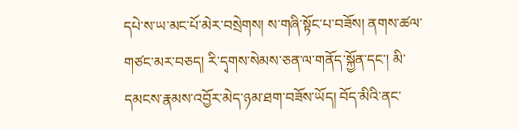དཔེ་ས་ཡ་མང་པོ་མེར་བསྲེགས། ས་གཞི་སྟོང་པ་བཟོས། ནགས་ཚལ་གཙང་མར་བཅད། རི་དྭགས་སེམས་ཅན་ལ་གནོད་སྐྱོན་དང་། མི་དམངས་རྣམས་འབྱོར་མེད་ཉམ་ཐག་བཟོས་ཡོད། བོད་མིའི་ནང་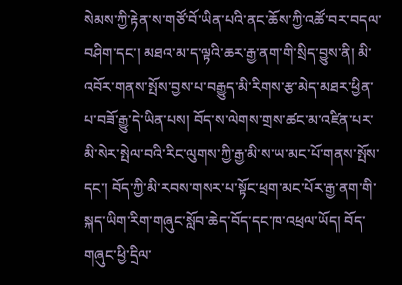སེམས་ཀྱི་རྟེན་ས་གཙོ་བོ་ཡིན་པའི་ནང་ཆོས་ཀྱི་འཚོ་བར་བདལ་བཤིག་དང་། མཐའ་མ་ད་ལྟའི་ཆར་རྒྱ་ནག་གི་སྲིད་བྱུས་ནི། མི་འབོར་གནས་སྤོས་བྱས་པ་བརྒྱུད་མི་རིགས་རྩ་མེད་མཐར་ཕྱིན་པ་བཟོ་རྒྱུ་དེ་ཡིན་པས། བོད་ས་ལེགས་གྲས་ཚང་མ་འཛིན་པར་མི་སེར་སྤེལ་བའི་རིང་ལུགས་ཀྱི་རྒྱ་མི་ས་ཡ་མང་པོ་གནས་སྤོས་དང་། བོད་ཀྱི་མི་རབས་གསར་པ་སྟོང་ཕྲག་མང་པོར་རྒྱ་ནག་གི་སྐད་ཡིག་རིག་གཞུང་སློབ་ཆེད་བོད་དང་ཁ་འཕྲལ་ཡོད། བོད་གཞུང་ཕྱི་དྲིལ་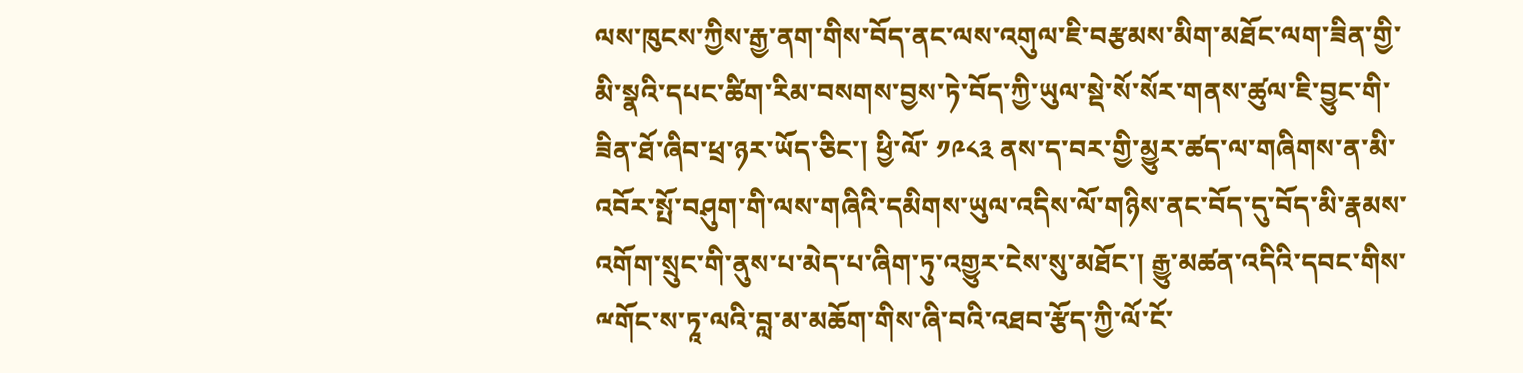ལས་ཁུངས་ཀྱིས་རྒྱ་ནག་གིས་བོད་ནང་ལས་འགུལ་ཇི་བརྩམས་མིག་མཐོང་ལག་ཟིན་གྱི་མི་སྣའི་དཔང་ཚིག་རིམ་བསགས་བྱས་ཏེ་བོད་ཀྱི་ཡུལ་སྡེ་སོ་སོར་གནས་ཚུལ་ཇི་བྱུང་གི་ཟིན་ཐོ་ཞིབ་ཕྲ་ཉར་ཡོད་ཅིང་། ཕྱི་ལོ་ ༡༩༨༣ ནས་ད་བར་གྱི་མྱུར་ཚད་ལ་གཞིགས་ན་མི་འབོར་སྤོ་བཤུག་གི་ལས་གཞིའི་དམིགས་ཡུལ་འདིས་ལོ་གཉིས་ནང་བོད་དུ་བོད་མི་རྣམས་འགོག་སྲུང་གི་ནུས་པ་མེད་པ་ཞིག་ཏུ་འགྱུར་ངེས་སུ་མཐོང་། རྒྱུ་མཚན་འདིའི་དབང་གིས་ྋགོང་ས་ཏཱ་ལའི་བླ་མ་མཆོག་གིས་ཞི་བའི་འཐབ་རྩོད་ཀྱི་ལོ་ངོ་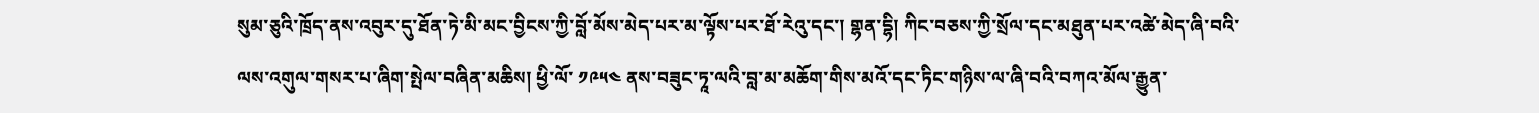སུམ་ཅུའི་ཁྲོད་ནས་འབུར་དུ་ཐོན་ཏེ་མི་མང་བྱིངས་ཀྱི་བློ་མོས་མེད་པར་མ་ལྟོས་པར་ཐོ་རེའུ་དང་། གྷན་དྷི། ཀིང་བཅས་ཀྱི་སྲོལ་དང་མཐུན་པར་འཚེ་མེད་ཞི་བའི་ལས་འགུལ་གསར་པ་ཞིག་སྤེལ་བཞིན་མཆིས། ཕྱི་ལོ་ ༡༩༥༤ ནས་བཟུང་ཏཱ་ལའི་བླ་མ་མཆོག་གིས་མའོ་དང་ཏིང་གཉིས་ལ་ཞི་བའི་བཀའ་མོལ་རྒྱུན་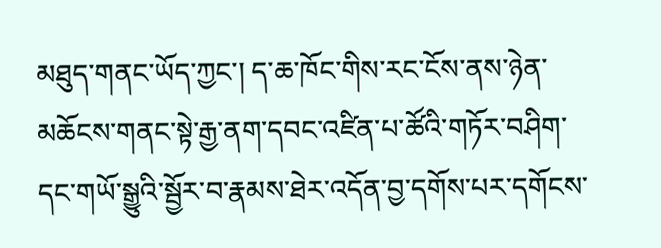མཐུད་གནང་ཡོད་ཀྱང་། ད་ཆ་ཁོང་གིས་རང་ངོས་ནས་ཉེན་མཆོངས་གནང་སྟེ་རྒྱ་ནག་དབང་འཛིན་པ་ཚོའི་གཏོར་བཤིག་དང་གཡོ་སྒྱུའི་སྦྱོར་བ་རྣམས་ཐེར་འདོན་བྱ་དགོས་པར་དགོངས་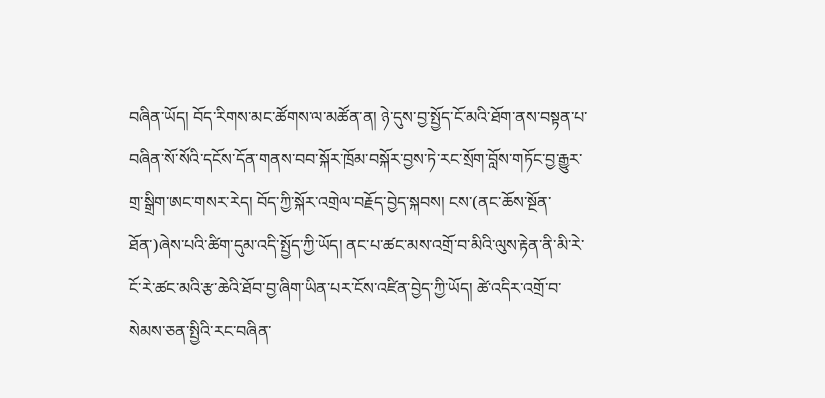བཞིན་ཡོད། བོད་རིགས་མང་ཚོགས་ལ་མཚོན་ན། ཉེ་དུས་བྱ་སྤྱོད་ངོ་མའི་ཐོག་ནས་བསྟན་པ་བཞིན་སོ་སོའི་དངོས་དོན་གནས་བབ་སྐོར་ཁྲོམ་བསྐོར་བྱས་ཏེ་རང་སྲོག་བློས་གཏོང་བྱ་རྒྱུར་གྲ་སྒྲིག་ཨང་གསར་རེད། བོད་ཀྱི་སྐོར་འགྲེལ་བརྗོད་བྱེད་སྐབས། ངས་(ནང་ཆོས་སྔོན་ཐོན་)ཞེས་པའི་ཚིག་དུམ་འདི་སྤྱོད་ཀྱི་ཡོད། ནང་པ་ཚང་མས་འགྲོ་བ་མིའི་ལུས་རྟེན་ནི་མི་རེ་ངོ་རེ་ཚང་མའི་རྩ་ཆེའི་ཐོབ་བྱ་ཞིག་ཡིན་པར་ངོས་འཛིན་བྱེད་ཀྱི་ཡོད། ཚེ་འདིར་འགྲོ་བ་སེམས་ཅན་སྤྱིའི་རང་བཞིན་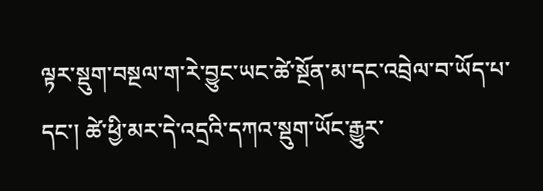ལྟར་སྡུག་བསྔལ་ག་རེ་བྱུང་ཡང་ཚེ་སྔོན་མ་དང་འབྲེལ་བ་ཡོད་པ་དང་། ཚེ་ཕྱི་མར་དེ་འདྲའི་དཀའ་སྡུག་ཡོང་རྒྱུར་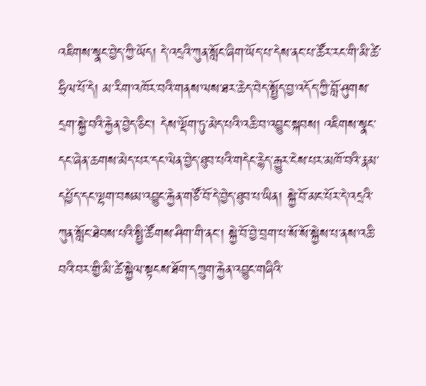འཇིགས་སྣང་བྱེད་ཀྱི་ཡོད། དེ་འདྲའི་ཀུན་སློང་ཞིག་ཡོད་པ་དེས་ནང་པ་ཚོར་རང་གི་མི་ཚེ་ཧྲིལ་པོ་དེ། མ་རིག་འཁོར་བའི་གནས་ལས་ཐར་ཆེད་བེད་སྤྱོད་བྱ་འདོད་ཀྱི་བློ་ཤུགས་དྲག་སྐྱེ་བའི་རྐྱེན་བྱེད་ཅིང་། དེས་ལྡོག་ཏུ་མེད་པའི་འཆི་བ་འབྱུང་སྐབས། འཇིགས་སྣང་དང་ཞེན་ཆགས་མེད་པར་དང་ལེན་བྱེད་ཐུབ་པའི་གདེང་རྙེད་རྒྱུར་ངེས་པར་མཁོ་བའི་རྣམ་དཔྱོད་དང་ལྷག་བསམ་འབྱུང་རྐྱེན་གཙོ་བོ་དེ་བྱེད་ཐུབ་པ་ཡིན། སྐྱེ་བོ་མང་པོར་དེ་འདྲའི་ཀུན་སློང་ཐེབས་པའི་སྤྱི་ཚོགས་ཤིག་གི་ནང་། སྐྱེ་བོ་བྱེ་བྲག་པ་སོ་སོ་སྐྱེས་པ་ནས་འཆི་བའི་བར་གྱི་མི་ཚེ་སྐྱེལ་སྟངས་ཐོག་དཀྲུག་རྐྱེན་འབྱུང་གཞིའི་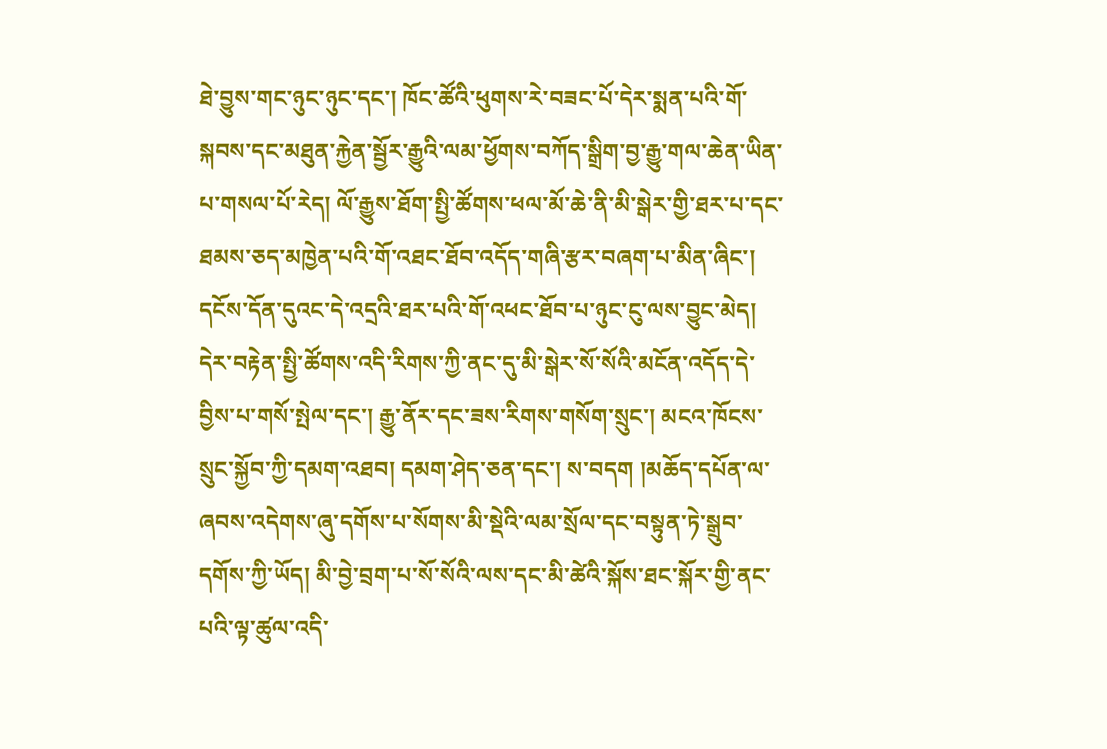ཐེ་བྱུས་གང་ཉུང་ཉུང་དང་། ཁོང་ཚོའི་ཕུགས་རེ་བཟང་པོ་དེར་སྨན་པའི་གོ་སྐབས་དང་མཐུན་རྐྱེན་སྦྱོར་རྒྱུའི་ལམ་ཕྱོགས་བཀོད་སྒྲིག་བྱ་རྒྱུ་གལ་ཆེན་ཡིན་པ་གསལ་པོ་རེད། ལོ་རྒྱུས་ཐོག་སྤྱི་ཚོགས་ཕལ་མོ་ཆེ་ནི་མི་སྒེར་གྱི་ཐར་པ་དང་ཐམས་ཅད་མཁྱེན་པའི་གོ་འཐང་ཐོབ་འདོད་གཞི་རྩར་བཞག་པ་མིན་ཞིང་། དངོས་དོན་དུའང་དེ་འདྲའི་ཐར་པའི་གོ་འཕང་ཐོབ་པ་ཉུང་ངུ་ལས་བྱུང་མེད། དེར་བརྟེན་སྤྱི་ཚོགས་འདི་རིགས་ཀྱི་ནང་དུ་མི་སྒེར་སོ་སོའི་མངོན་འདོད་དེ་བྱིས་པ་གསོ་སྤེལ་དང་། རྒྱུ་ནོར་དང་ཟས་རིགས་གསོག་སྲུང་། མངའ་ཁོངས་སྲུང་སྐྱོབ་ཀྱི་དམག་འཐབ། དམག་ཤེད་ཅན་དང་། ས་བདག །མཆོད་དཔོན་ལ་ཞབས་འདེགས་ཞུ་དགོས་པ་སོགས་མི་སྡེའི་ལམ་སྲོལ་དང་བསྟུན་ཏེ་སྒྲུབ་དགོས་ཀྱི་ཡོད། མི་བྱེ་བྲག་པ་སོ་སོའི་ལས་དང་མི་ཚེའི་སྐོས་ཐང་སྐོར་གྱི་ནང་པའི་ལྟ་ཚུལ་འདི་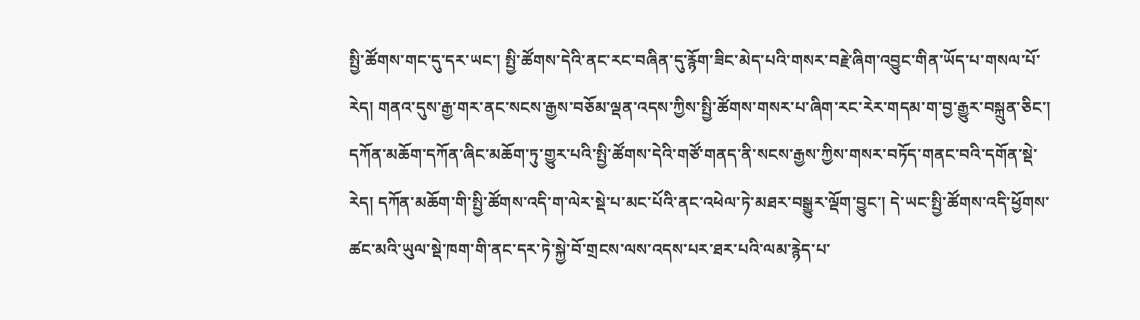སྤྱི་ཚོགས་གང་དུ་དར་ཡང་། སྤྱི་ཚོགས་དེའི་ནང་རང་བཞིན་དུ་རྙོག་ཟིང་མེད་པའི་གསར་བརྗེ་ཞིག་འབྱུང་གིན་ཡོད་པ་གསལ་པོ་རེད། གནའ་དུས་རྒྱ་གར་ནང་སངས་རྒྱས་བཅོམ་ལྡན་འདས་ཀྱིས་སྤྱི་ཚོགས་གསར་པ་ཞིག་རང་རེར་གདམ་ག་བྱ་རྒྱུར་བསྐྲུན་ཅིང་། དཀོན་མཆོག་དཀོན་ཞིང་མཆོག་ཏུ་གྱུར་པའི་སྤྱི་ཚོགས་དེའི་གཙོ་གནད་ནི་སངས་རྒྱས་ཀྱིས་གསར་བཏོད་གནང་བའི་དགོན་སྡེ་རེད། དཀོན་མཆོག་གི་སྤྱི་ཚོགས་འདི་ག་ལེར་སྡེ་པ་མང་པོའི་ནང་འཕེལ་ཏེ་མཐར་བསྒྱུར་ལྡོག་བྱུང་། དེ་ཡང་སྤྱི་ཚོགས་འདི་ཕྱོགས་ཚང་མའི་ཡུལ་སྡེ་ཁག་གི་ནང་དར་ཏེ་སྐྱེ་བོ་གྲངས་ལས་འདས་པར་ཐར་པའི་ལམ་རྙེད་པ་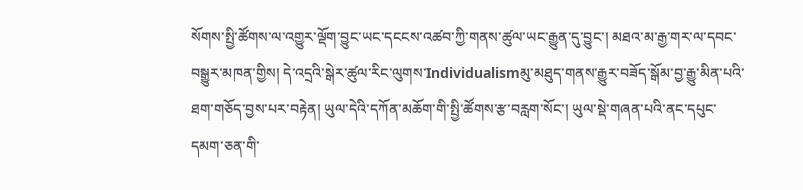སོགས་སྤྱི་ཚོགས་ལ་འགྱུར་ལྡོག་བྱུང་ཡང་དངངས་འཚབ་ཀྱི་གནས་ཚུལ་ཡང་རྒྱུན་དུ་བྱུང་། མཐའ་མ་རྒྱ་གར་ལ་དབང་བསྒྱུར་མཁན་གྱིས། དེ་འདྲའི་སྒེར་ཚུལ་རིང་ལུགས་Individualismམུ་མཐུད་གནས་རྒྱུར་བཟོད་སྒོམ་བྱ་རྒྱུ་མིན་པའི་ཐག་གཅོད་བྱས་པར་བརྟེན། ཡུལ་དེའི་དཀོན་མཆོག་གི་སྤྱི་ཚོགས་རྩ་བརླག་སོང་། ཡུལ་སྡེ་གཞན་པའི་ནང་དཔུང་དམག་ཅན་གི་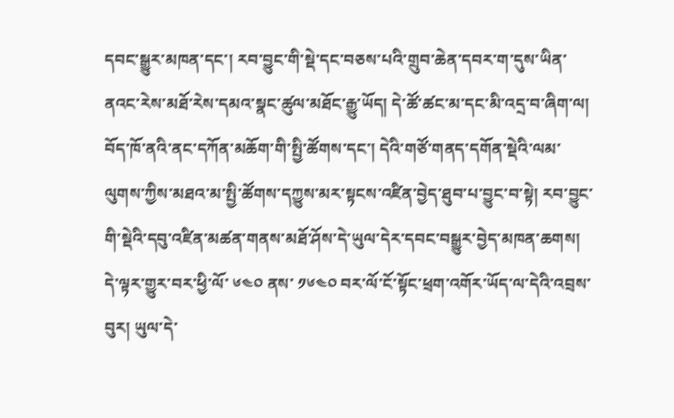དབང་སྒྱུར་མཁན་དང་། རབ་བྱུང་གི་སྡེ་དང་བཅས་པའི་གྲུབ་ཆེན་དབར་ག་དུས་ཡིན་ནའང་རེས་མཐོ་རེས་དམའ་སྣང་ཚུལ་མཐོང་རྒྱུ་ཡོད། དེ་ཚོ་ཚང་མ་དང་མི་འདྲ་བ་ཞིག་ལ། བོད་ཁོ་ནའི་ནང་དཀོན་མཆོག་གི་སྤྱི་ཚོགས་དང་། དེའི་གཙོ་གནད་དགོན་སྡེའི་ལམ་ལུགས་ཀྱིས་མཐའ་མ་སྤྱི་ཚོགས་དཀྱུས་མར་སྟངས་འཛིན་བྱེད་ཐུབ་པ་བྱུང་བ་སྟེ། རབ་བྱུང་གི་སྡེའི་དབུ་འཛིན་མཚན་གནས་མཐོ་ཤོས་དེ་ཡུལ་དེར་དབང་བསྒྱུར་བྱེད་མཁན་ཆགས། དེ་ལྟར་གྱུར་བར་ཕྱི་ལོ་ ༦༤༠ ནས་ ༡༦༤༠ བར་ལོ་ངོ་སྟོང་ཕྲག་འགོར་ཡོད་ལ་དེའི་འབྲས་བུར། ཡུལ་དེ་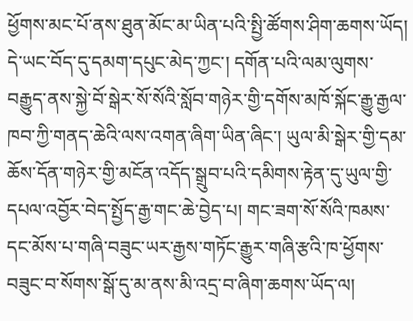ཕྱོགས་མང་པོ་ནས་ཐུན་མོང་མ་ཡིན་པའི་སྤྱི་ཚོགས་ཤིག་ཆགས་ཡོད། དེ་ཡང་བོད་དུ་དམག་དཔུང་མེད་ཀྱང་། དགོན་པའི་ལམ་ལུགས་བརྒྱུད་ནས་སྐྱེ་བོ་སྒེར་སོ་སོའི་སློབ་གཉེར་གྱི་དགོས་མཁོ་སྐོང་རྒྱུ་རྒྱལ་ཁབ་ཀྱི་གནད་ཆེའི་ལས་འགན་ཞིག་ཡིན་ཞིང་། ཡུལ་མི་སྒེར་གྱི་དམ་ཆོས་དོན་གཉེར་གྱི་མངོན་འདོད་སྒྲུབ་པའི་དམིགས་རྟེན་དུ་ཡུལ་གྱི་དཔལ་འབྱོར་བེད་སྤྱོད་རྒྱ་གང་ཆེ་བྱེད་པ། གང་ཟག་སོ་སོའི་ཁམས་དང་མོས་པ་གཞི་བཟུང་ཡར་རྒྱས་གཏོང་རྒྱུར་གཞི་རྩའི་ཁ་ཕྱོགས་བཟུང་བ་སོགས་སྒོ་དུ་མ་ནས་མི་འདྲ་བ་ཞིག་ཆགས་ཡོད་ལ།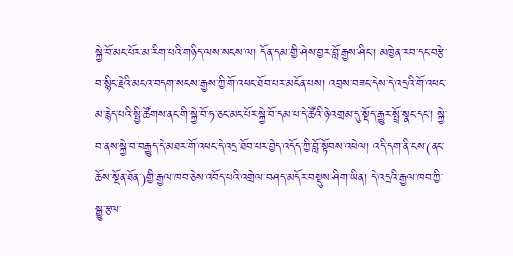སྐྱེ་བོ་མང་པོར་མ་རིག་པའི་གཉིད་ལས་སངས་ལ། དོན་དམ་གྱི་ཤེས་བྱར་བློ་རྒྱས་ཤིང་། མཁྱེན་རབ་དང་བརྩེ་བ་སྙིང་རྗེའི་མངའ་བདག་སངས་རྒྱས་ཀྱི་གོ་འཕང་ཐོབ་པར་མངོན་པས། འབྲས་བཟང་དེས་དེ་འདྲའི་གོ་འཕང་མ་རྙེད་པའི་སྤྱི་ཚོགས་ནང་གི་སྐྱེ་བོ་ཧ་ཅང་མང་པོར་སྐྱེ་བོ་དམ་པ་དེ་ཚོའི་ཉེ་འགྲམ་དུ་སྡོད་རྒྱུར་སྤྲོ་སྣང་དང་། སྐྱེ་བ་ནས་སྐྱེ་བ་བརྒྱུད་དེ་མཐར་གོ་འཕང་དེ་འདྲ་ཐོབ་པར་བྱེད་འདོད་ཀྱི་བློ་སྟོབས་འཕེལ། འདི་དག་ནི་ངས་(ནང་ཆོས་སྔོན་ཐོན་)གྱི་རྒྱལ་ཁབ་ཅེས་འབོད་པའི་འགྲེལ་བཤད་མདོར་བསྡུས་ཤིག་ཡིན། དེ་འདྲའི་རྒྱལ་ཁབ་ཀྱི་སྒྱུ་རྩལ་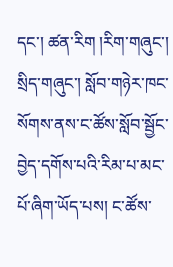དང་། ཚན་རིག །རིག་གཞུང་། སྲིད་གཞུང་། སློབ་གཉེར་ཁང་སོགས་ནས་ང་ཚོས་སློབ་སྦྱོང་བྱེད་དགོས་པའི་རིམ་པ་མང་པོ་ཞིག་ཡོད་པས། ང་ཚོས་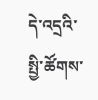དེ་འདྲའི་སྤྱི་ཚོགས་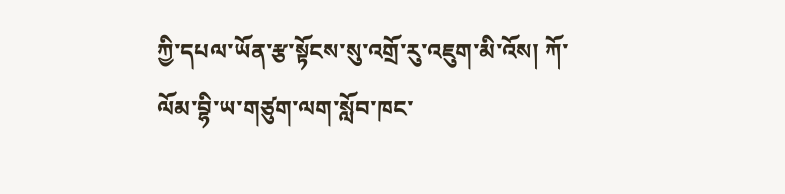ཀྱི་དཔལ་ཡོན་རྩ་སྟོངས་སུ་འགྲོ་རུ་འཇུག་མི་འོས། ཀོ་ལོམ་བྷི་ཡ་གཙུག་ལག་སློབ་ཁང་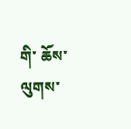གི་ ཆོས་ལུགས་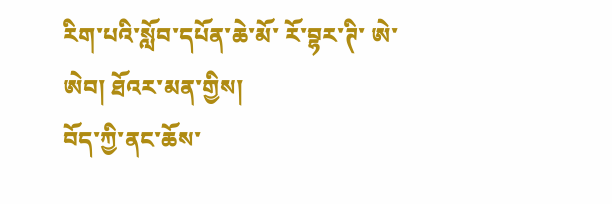རིག་པའི་སློབ་དཔོན་ཆེ་མོ་ རོ་བྷར་ཊི་ ཨེ་ཨེབ། ཐོའར་མན་གྱིས།
བོད་ཀྱི་ནང་ཆོས་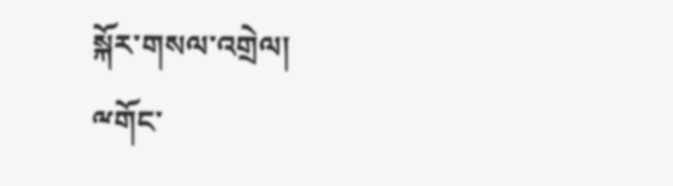སྐོར་གསལ་འགྲེལ།
ྋགོང་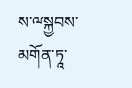ས་ྋསྐྱབས་མགོན་ཏཱ་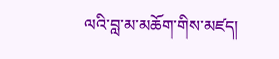ལའི་བླ་མ་མཆོག་གིས་མཛད།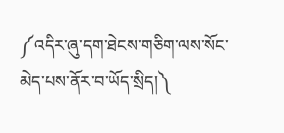༼འདིར་ཞུ་དག་ཐེངས་གཅིག་ལས་སོང་མེད་པས་ནོར་བ་ཡོད་སྲིད།༽